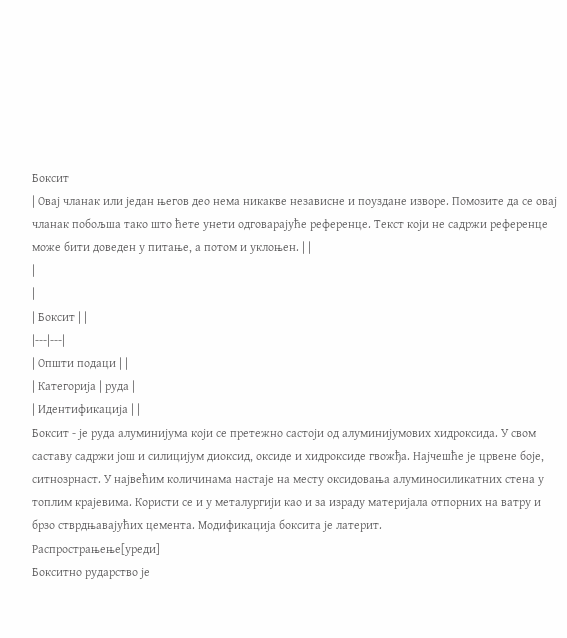Боксит
| Овај чланак или један његов део нема никакве независне и поуздане изворе. Помозите да се овај чланак побољша тако што ћете унети одговарајуће референце. Текст који не садржи референце може бити доведен у питање, а потом и уклоњен. | |
|
|
| Боксит | |
|---|---|
| Општи подаци | |
| Категорија | руда |
| Идентификација | |
Боксит - је руда алуминијума који се претежно састоји од алуминијумових хидроксида. У свом саставу садржи још и силицијум диоксид, оксиде и хидроксиде гвожђа. Најчешће је црвене боје, ситнозрнаст. У највећим количинама настаје на месту оксидовања алуминосиликатних стена у топлим крајевима. Користи се и у металургији као и за израду материјала отпорних на ватру и брзо стврдњавајућих цемента. Модификација боксита је латерит.
Распрострањење[уреди]
Бокситно рударство је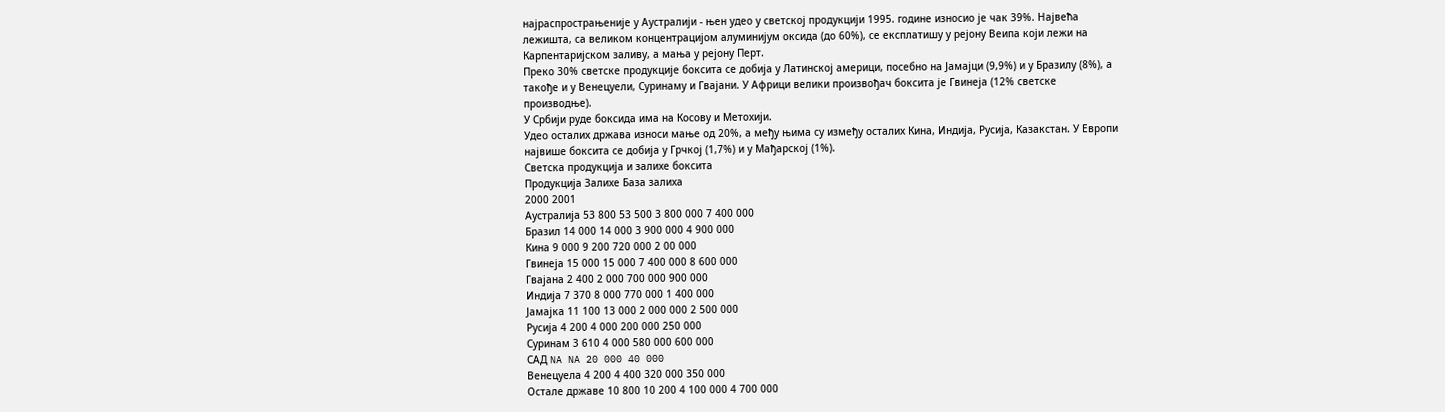најраспрострањеније у Аустралији - њен удео у светској продукцији 1995. године износио је чак 39%. Највећа лежишта, са великом концентрацијом алуминијум оксида (до 60%), се експлатишу у рејону Веипа који лежи на Карпентаријском заливу, а мања у рејону Перт.
Преко 30% светске продукције боксита се добија у Латинској америци, посебно на Јамајци (9,9%) и у Бразилу (8%), а такође и у Венецуели, Суринаму и Гвајани. У Африци велики произвођач боксита је Гвинеја (12% светске производње).
У Србији руде боксида има на Косову и Метохији.
Удео осталих држава износи мање од 20%, а међу њима су између осталих Кина, Индија, Русија, Казакстан. У Европи највише боксита се добија у Грчкој (1,7%) и у Мађарској (1%).
Светска продукција и залихе боксита
Продукција Залихе База залиха
2000 2001
Аустралија 53 800 53 500 3 800 000 7 400 000
Бразил 14 000 14 000 3 900 000 4 900 000
Кина 9 000 9 200 720 000 2 00 000
Гвинеја 15 000 15 000 7 400 000 8 600 000
Гвајана 2 400 2 000 700 000 900 000
Индија 7 370 8 000 770 000 1 400 000
Јамајка 11 100 13 000 2 000 000 2 500 000
Русија 4 200 4 000 200 000 250 000
Суринам 3 610 4 000 580 000 600 000
САД NA NA 20 000 40 000
Венецуела 4 200 4 400 320 000 350 000
Остале државе 10 800 10 200 4 100 000 4 700 000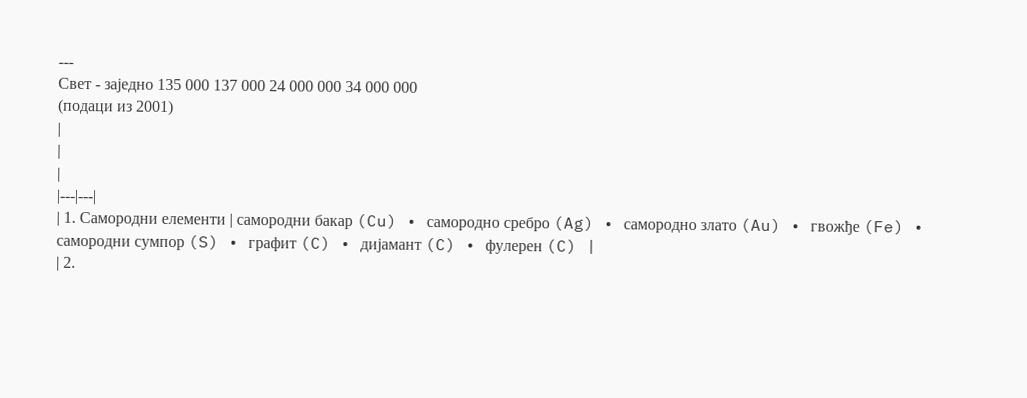---
Свет - заједно 135 000 137 000 24 000 000 34 000 000
(подаци из 2001)
|
|
|
|---|---|
| 1. Самородни елементи | самородни бакар (Cu) • самородно сребро (Ag) • самородно злато (Au) • гвожђе (Fe) • самородни сумпор (S) • графит (C) • дијамант (C) • фулерен (C) |
| 2.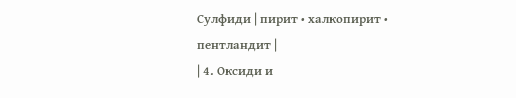Сулфиди | пирит • халкопирит • пентландит |
| 4. Оксиди и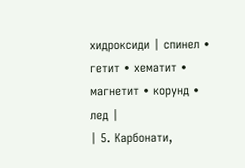хидроксиди | спинел • гетит • хематит • магнетит • корунд • лед |
| 5. Карбонати,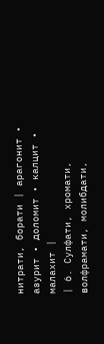нитрати, борати | арагонит • азурит • доломит • калцит • малахит |
| 6. Сулфати, хромати, волфрамати, молибдати,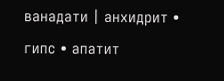ванадати | анхидрит • гипс • апатит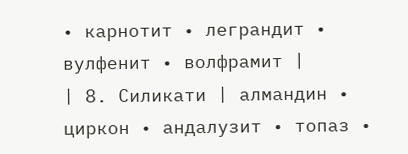• карнотит • леграндит • вулфенит • волфрамит |
| 8. Силикати | алмандин • циркон • андалузит • топаз •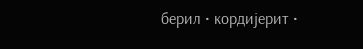берил • кордијерит •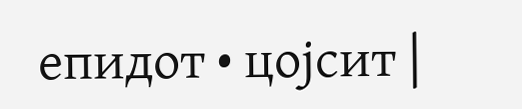епидот • цојсит |